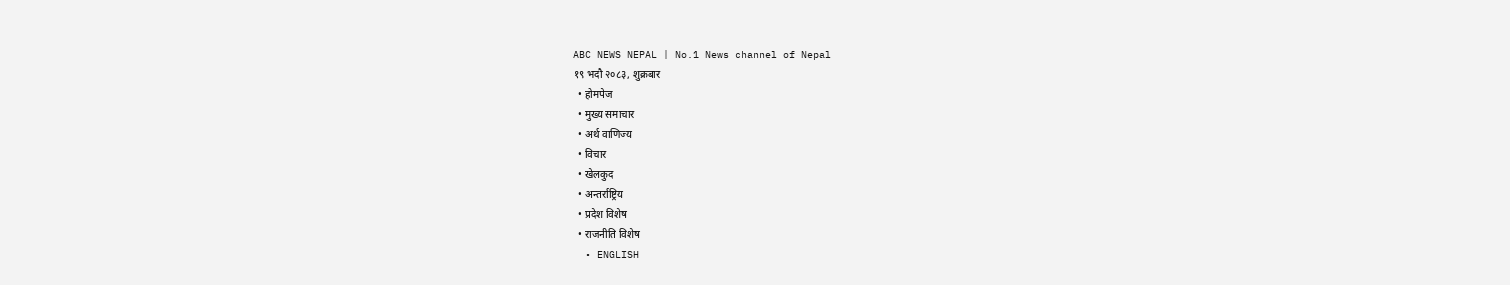ABC NEWS NEPAL | No.1 News channel of Nepal
१९ भदौ २०८३, शुक्रबार
  • होमपेज
  • मुख्य समाचार
  • अर्थ वाणिज्य
  • विचार
  • खेलकुद
  • अन्तर्राष्ट्रिय
  • प्रदेश विशेष
  • राजनीति विशेष
  • ENGLISH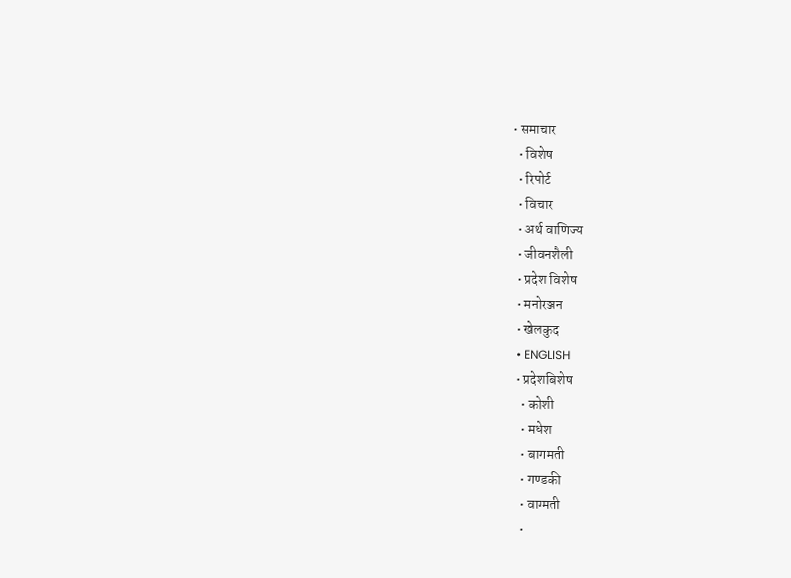• समाचार
  • विशेष
  • रिपोर्ट
  • विचार
  • अर्थ वाणिज्य
  • जीवनशैली
  • प्रदेश विशेष
  • मनोरञ्जन
  • खेलकुद
  • ENGLISH
  • प्रदेशबिशेष
    • कोशी
    • मधेश
    • बागमती
    • गण्डकी
    • वाग्मती
    •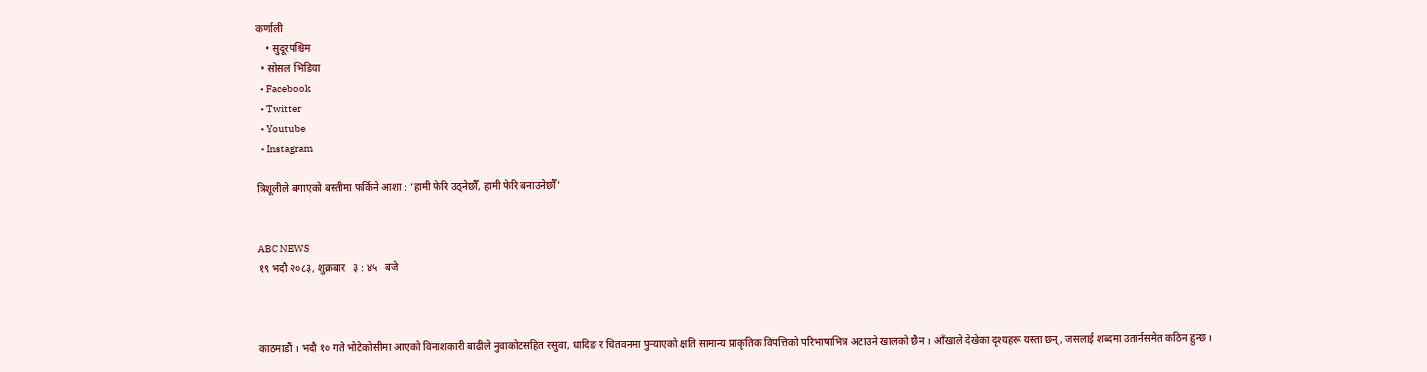कर्णाली
    • सुदूरपश्चिम
  • सोसल भिडिया
  • Facebook
  • Twitter
  • Youtube
  • Instagram

त्रिशूलीले बगाएको बस्तीमा फर्किने आशा : ‘हामी फेरि उठ्नेछौँ, हामी फेरि बनाउनेछौँ’


ABC NEWS
१९ भदौ २०८३, शुक्रबार   ३ : ४५   बजे



काठमाडौं । भदौ १० गते भोटेकोसीमा आएको विनाशकारी बाढीले नुवाकोटसहित रसुवा, धादिङ र चितवनमा पुर्‍याएको क्षति सामान्य प्राकृतिक विपत्तिको परिभाषाभित्र अटाउने खालको छैन । आँखाले देखेका दृश्यहरू यस्ता छन्, जसलाई शब्दमा उतार्नसमेत कठिन हुन्छ ।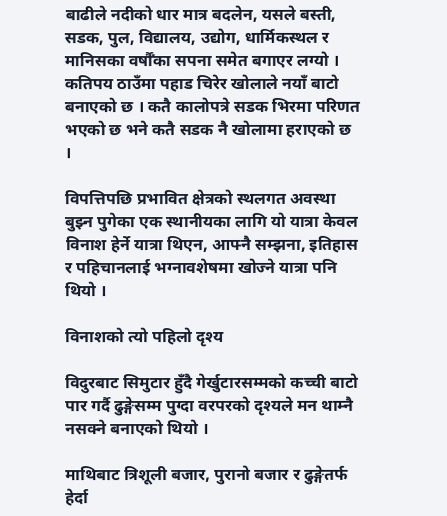बाढीले नदीको धार मात्र बदलेन, यसले बस्ती, सडक, पुल, विद्यालय, उद्योग, धार्मिकस्थल र मानिसका वर्षौँका सपना समेत बगाएर लग्यो । कतिपय ठाउँमा पहाड चिरेर खोलाले नयाँ बाटो बनाएको छ । कतै कालोपत्रे सडक भिरमा परिणत भएको छ भने कतै सडक नै खोलामा हराएको छ ।

विपत्तिपछि प्रभावित क्षेत्रको स्थलगत अवस्था बुझ्न पुगेका एक स्थानीयका लागि यो यात्रा केवल विनाश हेर्ने यात्रा थिएन, आफ्नै सम्झना, इतिहास र पहिचानलाई भग्नावशेषमा खोज्ने यात्रा पनि थियो ।

विनाशको त्यो पहिलो दृश्य

विदुरबाट सिमुटार हुँदै गेर्खुटारसम्मको कच्ची बाटो पार गर्दै ढुङ्गेसम्म पुग्दा वरपरको दृश्यले मन थाम्नै नसक्ने बनाएको थियो ।

माथिबाट त्रिशूली बजार, पुरानो बजार र ढुङ्गेतर्फ हेर्दा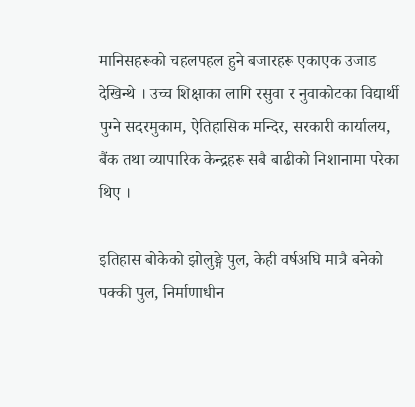मानिसहरूको चहलपहल हुने बजारहरू एकाएक उजाड देखिन्थे । उच्च शिक्षाका लागि रसुवा र नुवाकोटका विद्यार्थी पुग्ने सदरमुकाम, ऐतिहासिक मन्दिर, सरकारी कार्यालय, बैंक तथा व्यापारिक केन्द्रहरू सबै बाढीको निशानामा परेका थिए ।

इतिहास बोकेको झोलुङ्गे पुल, केही वर्षअघि मात्रै बनेको पक्की पुल, निर्माणाधीन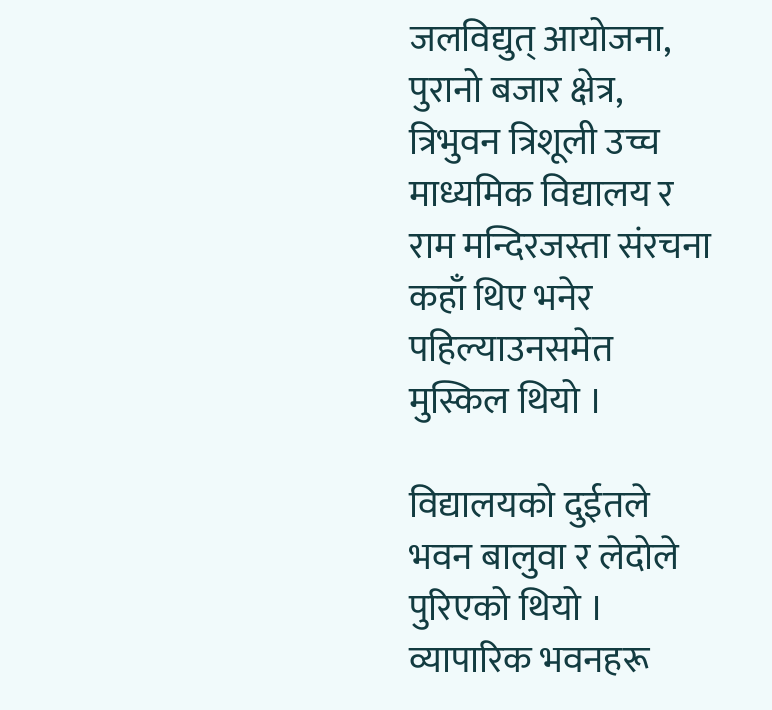जलविद्युत् आयोजना, पुरानो बजार क्षेत्र, त्रिभुवन त्रिशूली उच्च माध्यमिक विद्यालय र राम मन्दिरजस्ता संरचना कहाँ थिए भनेर पहिल्याउनसमेत मुस्किल थियो ।

विद्यालयको दुईतले भवन बालुवा र लेदोले पुरिएको थियो । व्यापारिक भवनहरू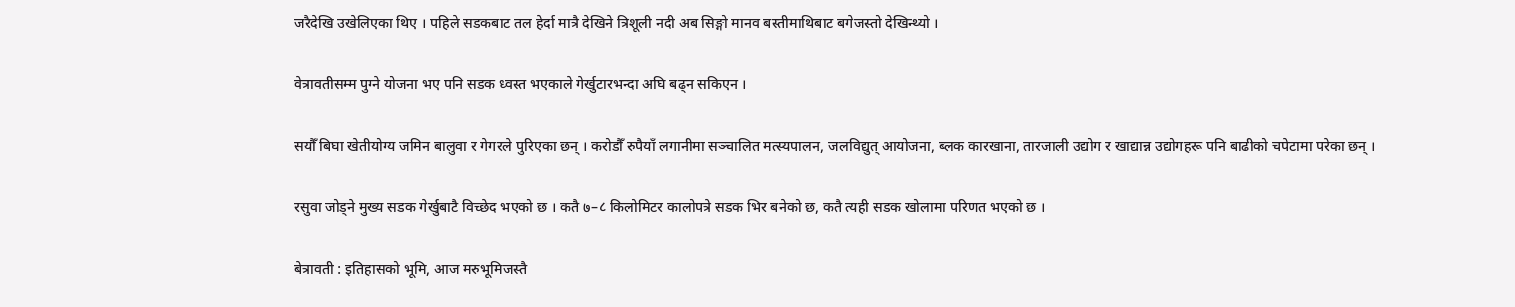जरैदेखि उखेलिएका थिए । पहिले सडकबाट तल हेर्दा मात्रै देखिने त्रिशूली नदी अब सिङ्गो मानव बस्तीमाथिबाट बगेजस्तो देखिन्थ्यो ।

वेत्रावतीसम्म पुग्ने योजना भए पनि सडक ध्वस्त भएकाले गेर्खुटारभन्दा अघि बढ्न सकिएन ।

सयौँ बिघा खेतीयोग्य जमिन बालुवा र गेगरले पुरिएका छन् । करोडौँ रुपैयाँ लगानीमा सञ्चालित मत्स्यपालन, जलविद्युत् आयोजना, ब्लक कारखाना, तारजाली उद्योग र खाद्यान्न उद्योगहरू पनि बाढीको चपेटामा परेका छन् ।

रसुवा जोड्ने मुख्य सडक गेर्खुबाटै विच्छेद भएको छ । कतै ७–८ किलोमिटर कालोपत्रे सडक भिर बनेको छ, कतै त्यही सडक खोलामा परिणत भएको छ ।

बेत्रावती : इतिहासको भूमि, आज मरुभूमिजस्तै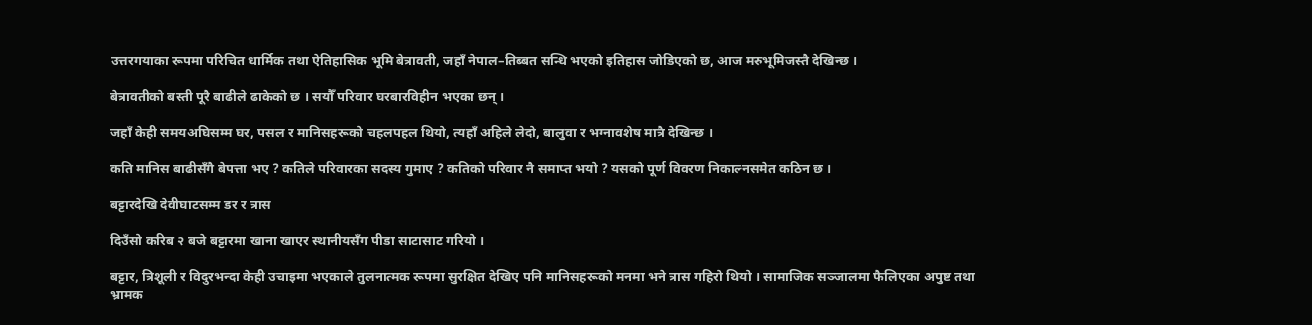उत्तरगयाका रूपमा परिचित धार्मिक तथा ऐतिहासिक भूमि बेत्रावती, जहाँ नेपाल–तिब्बत सन्धि भएको इतिहास जोडिएको छ, आज मरुभूमिजस्तै देखिन्छ ।

बेत्रावतीको बस्ती पूरै बाढीले ढाकेको छ । सयौँ परिवार घरबारविहीन भएका छन् ।

जहाँ केही समयअघिसम्म घर, पसल र मानिसहरूको चहलपहल थियो, त्यहाँ अहिले लेदो, बालुवा र भग्नावशेष मात्रै देखिन्छ ।

कति मानिस बाढीसँगै बेपत्ता भए ? कतिले परिवारका सदस्य गुमाए ? कतिको परिवार नै समाप्त भयो ? यसको पूर्ण विवरण निकाल्नसमेत कठिन छ ।

बट्टारदेखि देवीघाटसम्म डर र त्रास

दिउँसो करिब २ बजे बट्टारमा खाना खाएर स्थानीयसँग पीडा साटासाट गरियो ।

बट्टार, त्रिशूली र विदुरभन्दा केही उचाइमा भएकाले तुलनात्मक रूपमा सुरक्षित देखिए पनि मानिसहरूको मनमा भने त्रास गहिरो थियो । सामाजिक सञ्जालमा फैलिएका अपुष्ट तथा भ्रामक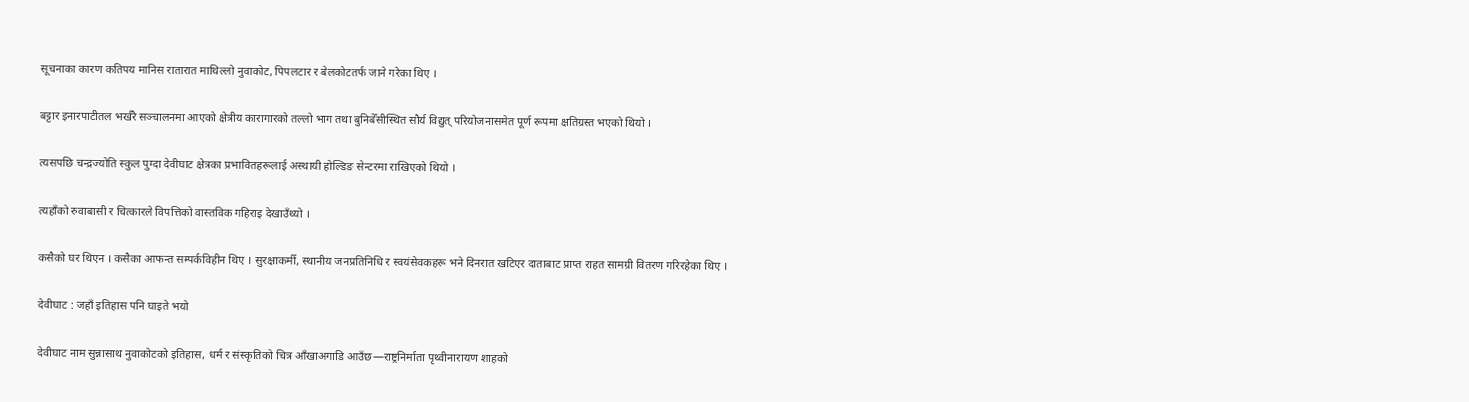सूचनाका कारण कतिपय मानिस रातारात माथिल्लो नुवाकोट, पिपलटार र बेलकोटतर्फ जाने गरेका थिए ।

बट्टार इनारपाटीतल भर्खरै सञ्चालनमा आएको क्षेत्रीय कारागारको तल्लो भाग तथा बुनिबेँसीस्थित सौर्य विद्युत् परियोजनासमेत पूर्ण रूपमा क्षतिग्रस्त भएको थियो ।

त्यसपछि चन्द्रज्योति स्कुल पुग्दा देवीघाट क्षेत्रका प्रभावितहरूलाई अस्थायी होल्डिङ सेन्टरमा राखिएको थियो ।

त्यहाँको रुवाबासी र चित्कारले विपत्तिको वास्तविक गहिराइ देखाउँथ्यो ।

कसैको घर थिएन । कसैका आफन्त सम्पर्कविहीन थिए । सुरक्षाकर्मी, स्थानीय जनप्रतिनिधि र स्वयंसेवकहरू भने दिनरात खटिएर दाताबाट प्राप्त राहत सामग्री वितरण गरिरहेका थिए ।

देवीघाट : जहाँ इतिहास पनि घाइते भयो

देवीघाट नाम सुन्नासाथ नुवाकोटको इतिहास, धर्म र संस्कृतिको चित्र आँखाअगाडि आउँछ—राष्ट्रनिर्माता पृथ्वीनारायण शाहको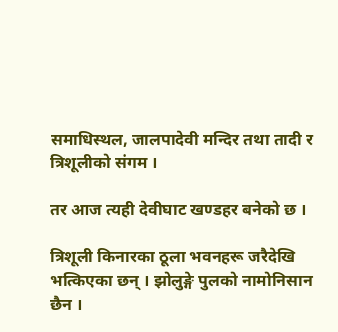समाधिस्थल, जालपादेवी मन्दिर तथा तादी र त्रिशूलीको संगम ।

तर आज त्यही देवीघाट खण्डहर बनेको छ ।

त्रिशूली किनारका ठूला भवनहरू जरैदेखि भत्किएका छन् । झोलुङ्गे पुलको नामोनिसान छैन ।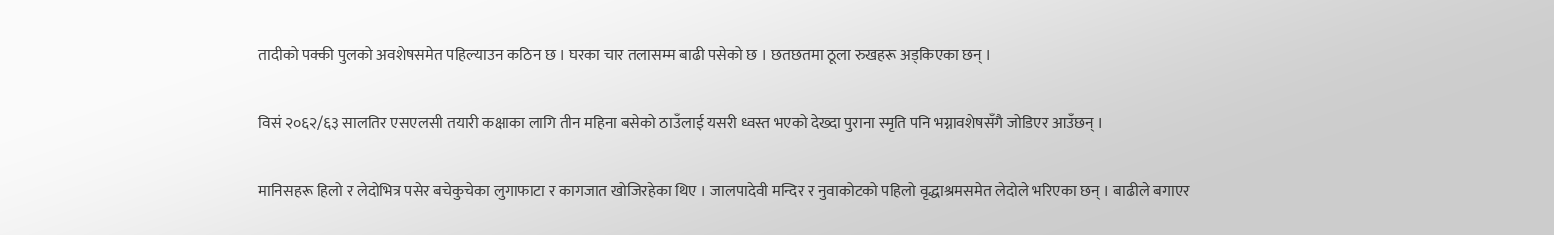तादीको पक्की पुलको अवशेषसमेत पहिल्याउन कठिन छ । घरका चार तलासम्म बाढी पसेको छ । छतछतमा ठूला रुखहरू अड्किएका छन् ।

विसं २०६२/६३ सालतिर एसएलसी तयारी कक्षाका लागि तीन महिना बसेको ठाउँलाई यसरी ध्वस्त भएको देख्दा पुराना स्मृति पनि भग्नावशेषसँगै जोडिएर आउँछन् ।

मानिसहरू हिलो र लेदोभित्र पसेर बचेकुचेका लुगाफाटा र कागजात खोजिरहेका थिए । जालपादेवी मन्दिर र नुवाकोटको पहिलो वृद्धाश्रमसमेत लेदोले भरिएका छन् । बाढीले बगाएर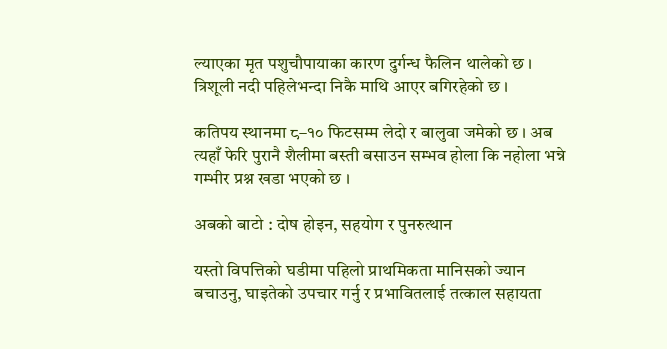ल्याएका मृत पशुचौपायाका कारण दुर्गन्ध फैलिन थालेको छ । त्रिशूली नदी पहिलेभन्दा निकै माथि आएर बगिरहेको छ ।

कतिपय स्थानमा ८–१० फिटसम्म लेदो र बालुवा जमेको छ । अब त्यहाँ फेरि पुरानै शैलीमा बस्ती बसाउन सम्भव होला कि नहोला भन्ने गम्भीर प्रश्न खडा भएको छ ।

अबको बाटो : दोष होइन, सहयोग र पुनरुत्थान

यस्तो विपत्तिको घडीमा पहिलो प्राथमिकता मानिसको ज्यान बचाउनु, घाइतेको उपचार गर्नु र प्रभावितलाई तत्काल सहायता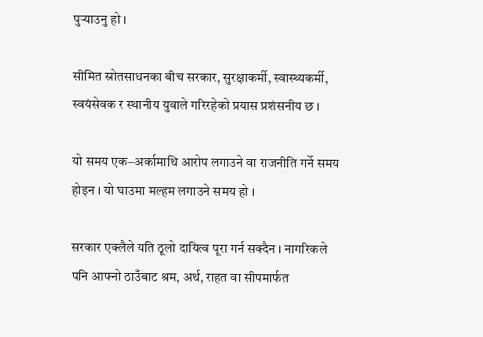पुर्‍याउनु हो ।

सीमित स्रोतसाधनका बीच सरकार, सुरक्षाकर्मी, स्वास्थ्यकर्मी, स्वयंसेवक र स्थानीय युवाले गरिरहेको प्रयास प्रशंसनीय छ ।

यो समय एक–अर्कामाथि आरोप लगाउने वा राजनीति गर्ने समय होइन । यो घाउमा मल्हम लगाउने समय हो ।

सरकार एक्लैले यति ठूलो दायित्व पूरा गर्न सक्दैन । नागरिकले पनि आफ्नो ठाउँबाट श्रम, अर्थ, राहत वा सीपमार्फत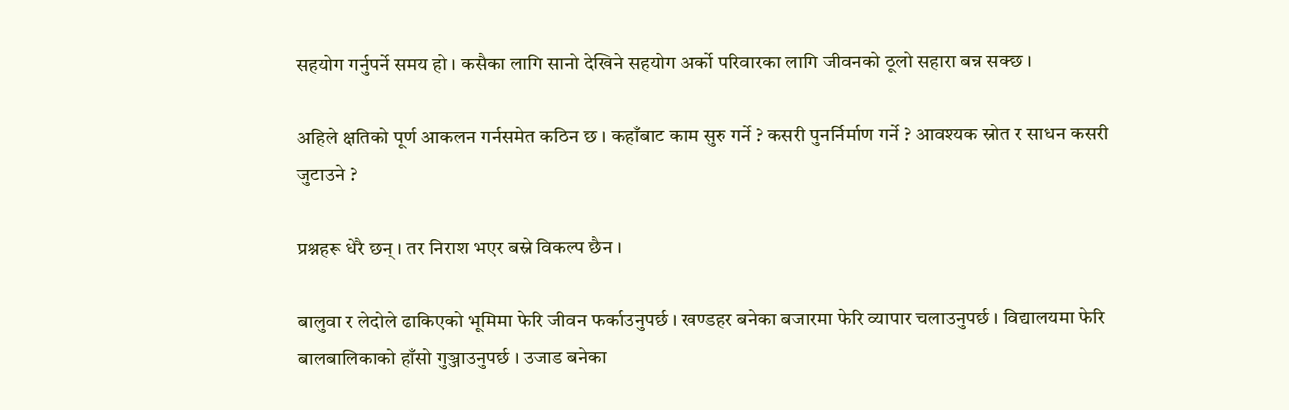सहयोग गर्नुपर्ने समय हो । कसैका लागि सानो देखिने सहयोग अर्को परिवारका लागि जीवनको ठूलो सहारा बन्न सक्छ ।

अहिले क्षतिको पूर्ण आकलन गर्नसमेत कठिन छ । कहाँबाट काम सुरु गर्ने ? कसरी पुनर्निर्माण गर्ने ? आवश्यक स्रोत र साधन कसरी जुटाउने ?

प्रश्नहरू धेरै छन् । तर निराश भएर बस्ने विकल्प छैन ।

बालुवा र लेदोले ढाकिएको भूमिमा फेरि जीवन फर्काउनुपर्छ । खण्डहर बनेका बजारमा फेरि व्यापार चलाउनुपर्छ । विद्यालयमा फेरि बालबालिकाको हाँसो गुञ्जाउनुपर्छ । उजाड बनेका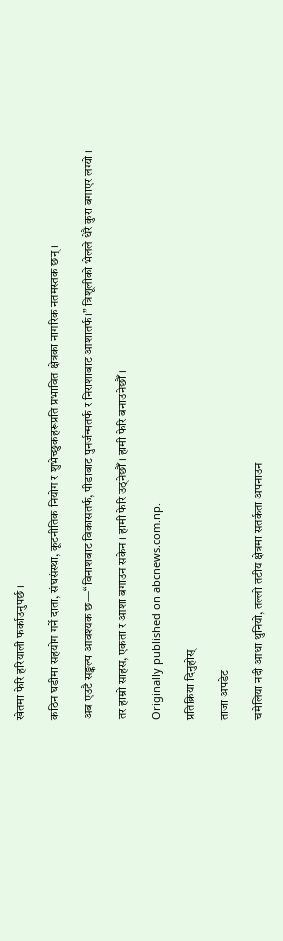खेतमा फेरि हरियाली फर्काउनुपर्छ ।

कठिन घडीमा सहयोग गर्ने दाता, संघसंस्था, कूटनीतिक नियोग र शुभेच्छुकहरूप्रति प्रभावित क्षेत्रका नागरिक नतमस्तक छन् ।

अब एउटै सङ्कल्प आवश्यक छ—“विनाशबाट विकासतर्फ, पीडाबाट पुनर्जन्मतर्फ र निराशाबाट आशातर्फ।” त्रिशूलीको भेलले धेरै कुरा बगाएर लग्यो ।

तर हाम्रो साहस, एकता र आशा बगाउन सकेन । हामी फेरि उठ्नेछौँ । हामी फेरि बनाउनेछौँ ।

Originally published on abcnews.com.np.

प्रतिक्रिया दिनुहोस्

ताजा अपडेट

चमेलिया नदी आधा थुनियो, तल्लो तटीय क्षेत्रमा सतर्कता अपनाउन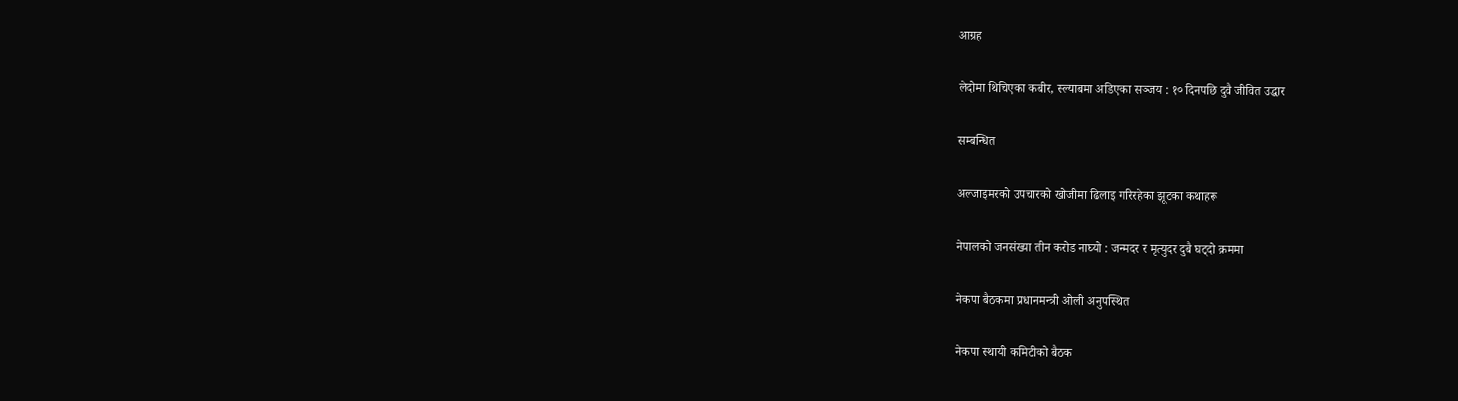आग्रह

लेदोमा थिचिएका कबीर, स्ल्याबमा अडिएका सञ्जय : १० दिनपछि दुवै जीवित उद्धार

सम्बन्धित

अल्जाइमरको उपचारको खोजीमा ढिलाइ गरिरहेका झूटका कथाहरू

नेपालको जनसंख्या तीन करोड नाघ्यो : जन्मदर र मृत्युदर दुबै घट्दो क्रममा

नेकपा बैठकमा प्रधानमन्त्री ओली अनुपस्थित

नेकपा स्थायी कमिटीको बैठक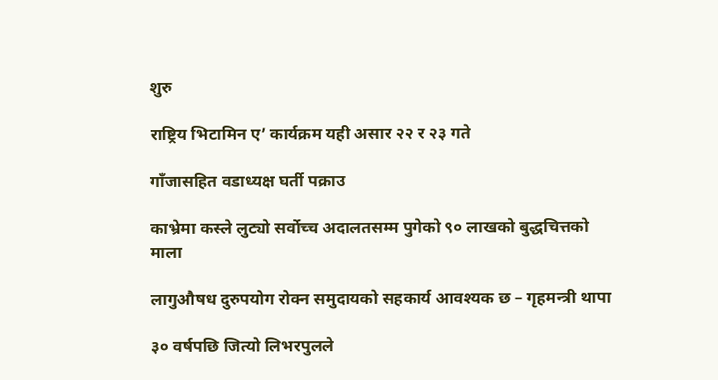शुरु

राष्ट्रिय भिटामिन ए’ कार्यक्रम यही असार २२ र २३ गते

गाँजासहित वडाध्यक्ष घर्ती पक्राउ

काभ्रेमा कस्ले लुट्यो सर्वोच्च अदालतसम्म पुगेको ९० लाखको बुद्धचित्तको माला

लागुऔषध दुरुपयोग रोक्न समुदायको सहकार्य आवश्यक छ – गृहमन्त्री थापा

३० वर्षपछि जित्यो लिभरपुलले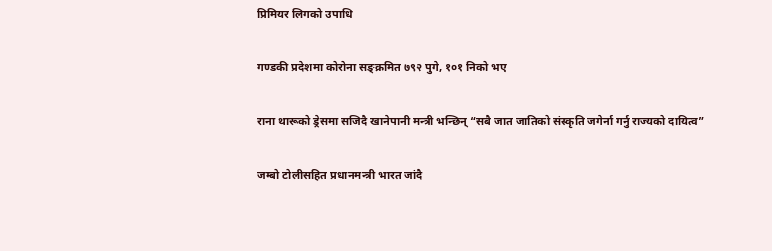प्रिमियर लिगको उपाधि

गण्डकी प्रदेशमा कोरोना सङ्क्रमित ७९२ पुगे, १०१ निको भए

राना थारूको ड्रेसमा सजिदै खानेपानी मन्त्री भन्छिन् “सबै जात जातिको संस्कृति जगेर्ना गर्नु राज्यको दायित्व”

जम्बो टोलीसहित प्रधानमन्त्री भारत जांदै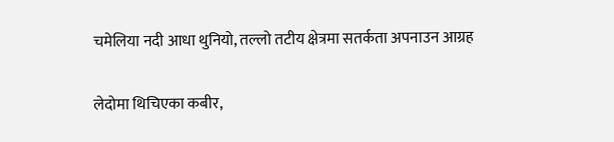चमेलिया नदी आधा थुनियो, तल्लो तटीय क्षेत्रमा सतर्कता अपनाउन आग्रह

लेदोमा थिचिएका कबीर,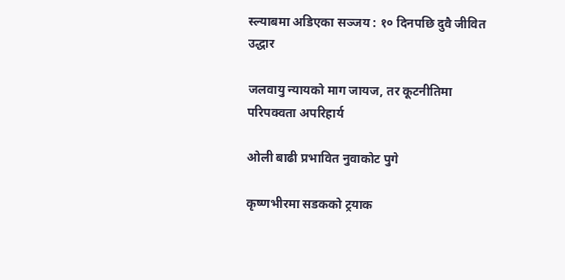स्ल्याबमा अडिएका सञ्जय : १० दिनपछि दुवै जीवित उद्धार

जलवायु न्यायको माग जायज, तर कूटनीतिमा परिपक्वता अपरिहार्य

ओली बाढी प्रभावित नुवाकोट पुगे

कृष्णभीरमा सडकको ट्रयाक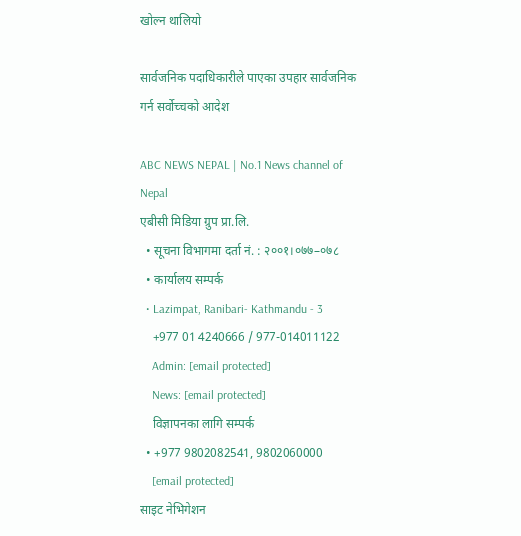खोल्न थालियो

सार्वजनिक पदाधिकारीले पाएका उपहार सार्वजनिक गर्न सर्वोच्चको आदेश

ABC NEWS NEPAL | No.1 News channel of Nepal
एबीसी मिडिया ग्रुप प्रा.लि.
  • सूचना विभागमा दर्ता नं. : २००१।०७७–०७८
  • कार्यालय सम्पर्क
  • Lazimpat, Ranibari- Kathmandu - 3
    +977 01 4240666 / 977-014011122
    Admin: [email protected]
    News: [email protected]
    विज्ञापनका लागि सम्पर्क
  • +977 9802082541, 9802060000
    [email protected]
साइट नेभिगेशन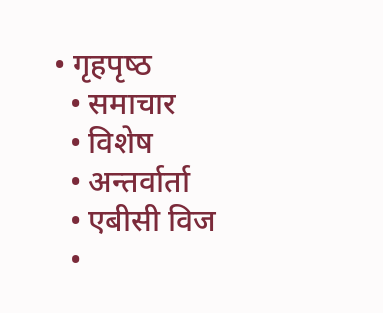• गृहपृष्‍ठ
  • समाचार
  • विशेष
  • अन्तर्वार्ता
  • एबीसी विज
  •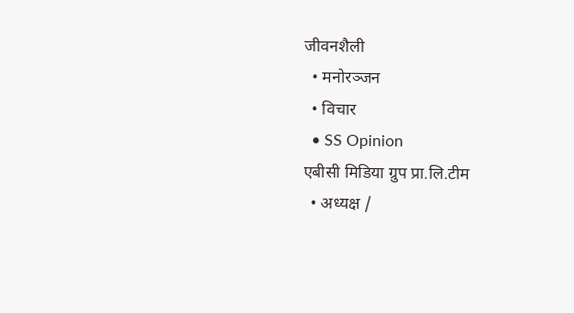जीवनशैली
  • मनोरञ्जन
  • विचार
  • SS Opinion
एबीसी मिडिया ग्रुप प्रा.लि.टीम
  • अध्यक्ष /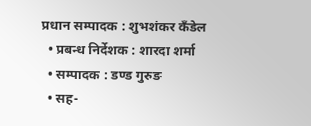प्रधान सम्पादक : शुभशंकर कँडेल
  • प्रबन्ध निर्देशक : शारदा शर्मा
  • सम्पादक : डण्ड गुरुङ
  • सह-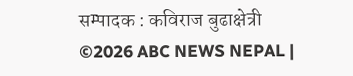सम्पादक : कविराज बुढाक्षेत्री
©2026 ABC NEWS NEPAL |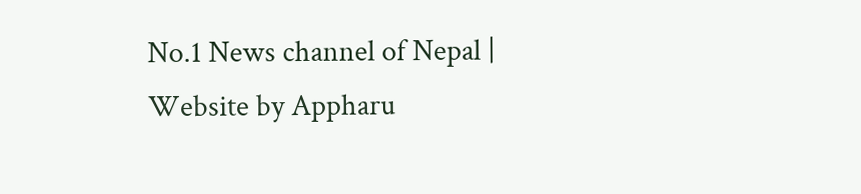No.1 News channel of Nepal | Website by Appharu